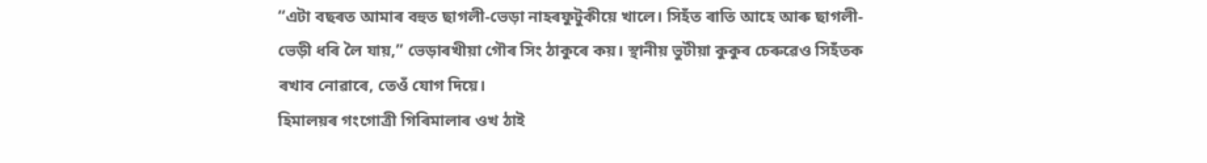“এটা বছৰত আমাৰ বহুত ছাগলী-ভেড়া নাহৰফুটুকীয়ে খালে। সিহঁত ৰাতি আহে আৰু ছাগলী-ভেড়ী ধৰি লৈ যায়,” ভেড়াৰখীয়া গৌৰ সিং ঠাকুৰে কয়। স্থানীয় ভুটীয়া কুকুৰ চেৰুৱেও সিহঁতক ৰখাব নোৱাৰে, তেওঁ যোগ দিয়ে।
হিমালয়ৰ গংগোত্ৰী গিৰিমালাৰ ওখ ঠাই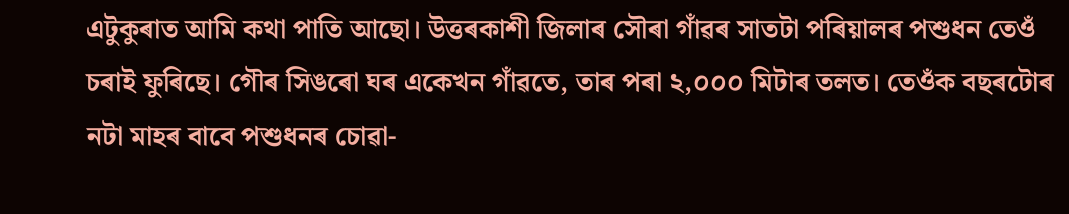এটুকুৰাত আমি কথা পাতি আছো। উত্তৰকাশী জিলাৰ সৌৰা গাঁৱৰ সাতটা পৰিয়ালৰ পশুধন তেওঁ চৰাই ফুৰিছে। গৌৰ সিঙৰো ঘৰ একেখন গাঁৱতে, তাৰ পৰা ২,০০০ মিটাৰ তলত। তেওঁক বছৰটোৰ নটা মাহৰ বাবে পশুধনৰ চোৱা-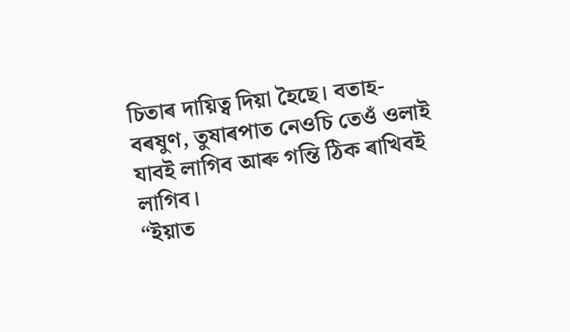চিতাৰ দায়িত্ব দিয়া হৈছে। বতাহ-বৰষুণ, তুষাৰপাত নেওচি তেওঁ ওলাই যাবই লাগিব আৰু গন্তি ঠিক ৰাখিবই লাগিব।
“ইয়াত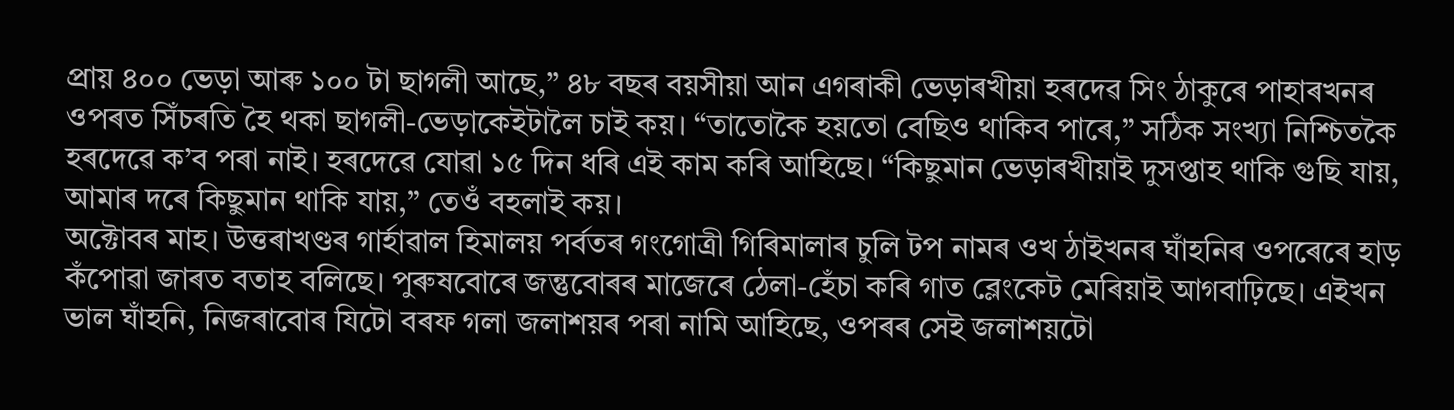প্ৰায় ৪০০ ভেড়া আৰু ১০০ টা ছাগলী আছে,” ৪৮ বছৰ বয়সীয়া আন এগৰাকী ভেড়াৰখীয়া হৰদেৱ সিং ঠাকুৰে পাহাৰখনৰ ওপৰত সিঁচৰতি হৈ থকা ছাগলী-ভেড়াকেইটালৈ চাই কয়। “তাতোকৈ হয়তো বেছিও থাকিব পাৰে,” সঠিক সংখ্যা নিশ্চিতকৈ হৰদেৱে ক’ব পৰা নাই। হৰদেৱে যোৱা ১৫ দিন ধৰি এই কাম কৰি আহিছে। “কিছুমান ভেড়াৰখীয়াই দুসপ্তাহ থাকি গুছি যায়, আমাৰ দৰে কিছুমান থাকি যায়,” তেওঁ বহলাই কয়।
অক্টোবৰ মাহ। উত্তৰাখণ্ডৰ গাৰ্হাৱাল হিমালয় পৰ্বতৰ গংগোত্ৰী গিৰিমালাৰ চুলি টপ নামৰ ওখ ঠাইখনৰ ঘাঁহনিৰ ওপৰেৰে হাড় কঁপোৱা জাৰত বতাহ বলিছে। পুৰুষবোৰে জন্তুবোৰৰ মাজেৰে ঠেলা-হেঁচা কৰি গাত ব্লেংকেট মেৰিয়াই আগবাঢ়িছে। এইখন ভাল ঘাঁহনি, নিজৰাবোৰ যিটো বৰফ গলা জলাশয়ৰ পৰা নামি আহিছে, ওপৰৰ সেই জলাশয়টো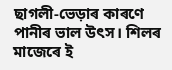ছাগলী-ভেড়াৰ কাৰণে পানীৰ ভাল উৎস। শিলৰ মাজেৰে ই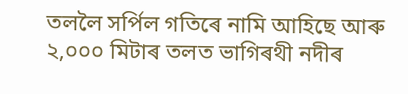তললৈ সৰ্পিল গতিৰে নামি আহিছে আৰু ২,০০০ মিটাৰ তলত ভাগিৰথী নদীৰ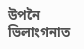উপনৈ ভিলাংগনাত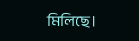মিলিছে।